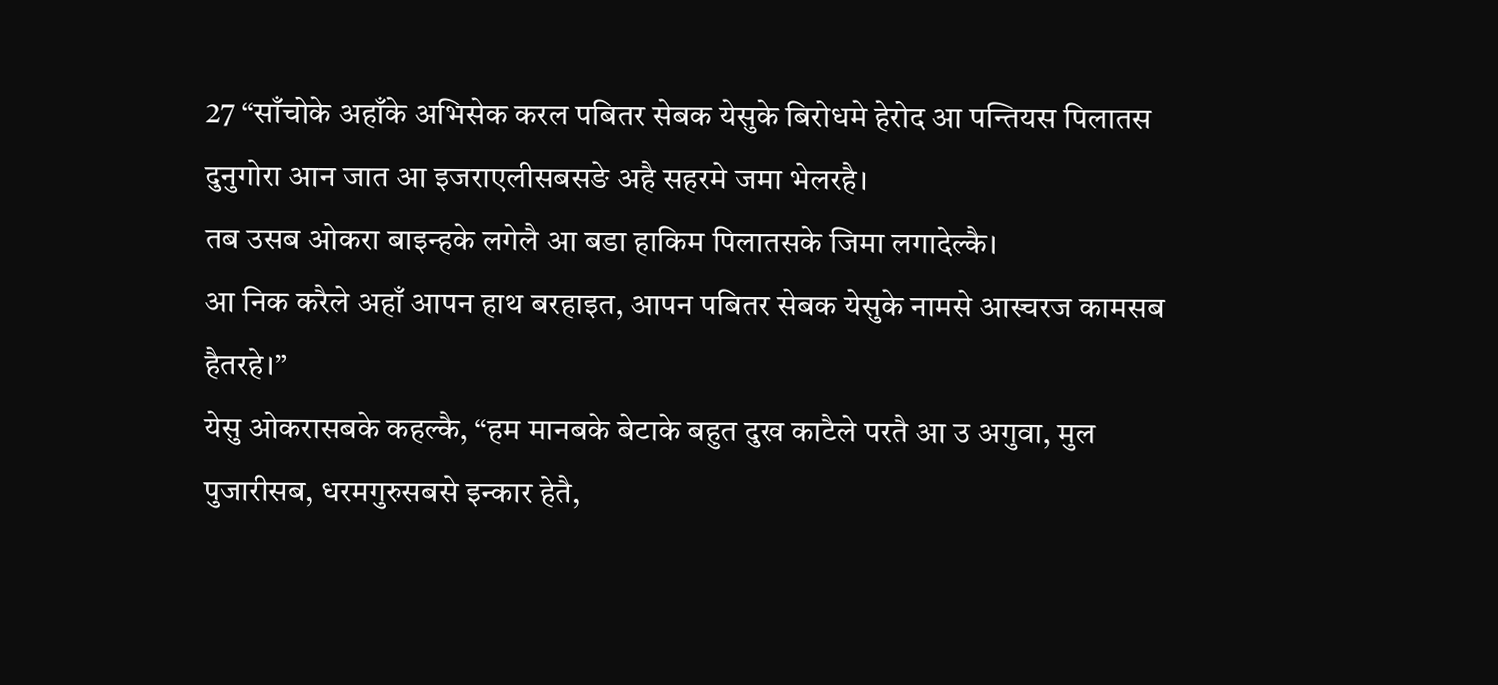27 “साँचोके अहाँके अभिसेक करल पबितर सेबक येसुके बिरोधमे हेरोद आ पन्तियस पिलातस दुनुगोरा आन जात आ इजराएलीसबसङे अहै सहरमे जमा भेलरहै।
तब उसब ओकरा बाइन्हके लगेलै आ बडा हाकिम पिलातसके जिमा लगादेल्कै।
आ निक करैले अहाँ आपन हाथ बरहाइत, आपन पबितर सेबक येसुके नामसे आस्चरज कामसब हैतरहे।”
येसु ओकरासबके कहल्कै, “हम मानबके बेटाके बहुत दुख काटैले परतै आ उ अगुवा, मुल पुजारीसब, धरमगुरुसबसे इन्कार हेतै,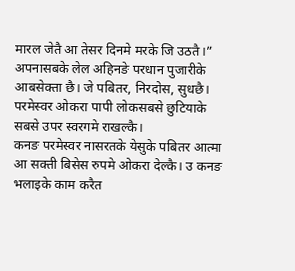मारल जेतै आ तेसर दिनमे मरके जि उठतै।”
अपनासबके लेल अहिनङे परधान पुजारीके आबसेक्ता छै। जे पबितर, निरदोस, सुधछै। परमेस्वर ओकरा पापी लोकसबसे छुटियाके सबसे उपर स्वरगमे राखल्कै।
कनङ परमेस्वर नासरतके येसुके पबितर आत्मा आ सक्ती बिसेस रुपमे ओकरा देल्कै। उ कनङ भलाइके काम करैत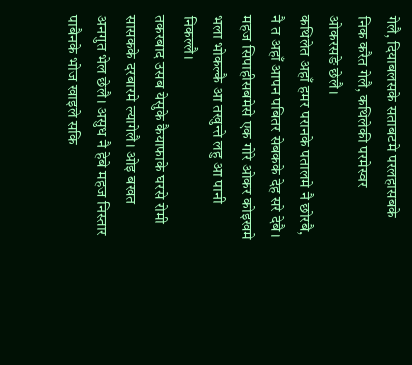गेलै, दियाबलसके सताबटमे परलहासबके निक करैत गेलै, कथिलेकी परमेस्वर ओकरसङे छेलै।
कथिलेत अहाँ हमर परानके पतालमे नै छोरबै, नै त अहाँ आपन पबितर सेबकके देह सरे देबै।
महज सिपाहीसबमेसे एक गोरे ओकर कोइखमे भला भोकल्कै आ तखुन्ते लहु आ पानी निकल्लै।
तकरबाद उसब येसुके कैयाफाके घरसे रोमी सासकके दरबारमे ल्यागेलै। ओइ बखत अनगुत भेल छेलै। असुध नै हेबे महज निस्तार पाबैनके भोज खाइले सकि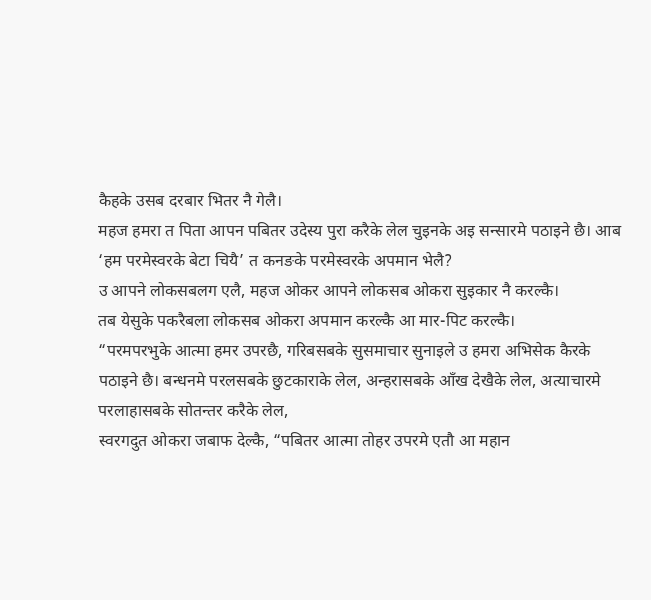कैहके उसब दरबार भितर नै गेलै।
महज हमरा त पिता आपन पबितर उदेस्य पुरा करैके लेल चुइनके अइ सन्सारमे पठाइने छै। आब ‘हम परमेस्वरके बेटा चियै’ त कनङके परमेस्वरके अपमान भेलै?
उ आपने लोकसबलग एलै, महज ओकर आपने लोकसब ओकरा सुइकार नै करल्कै।
तब येसुके पकरैबला लोकसब ओकरा अपमान करल्कै आ मार-पिट करल्कै।
“परमपरभुके आत्मा हमर उपरछै, गरिबसबके सुसमाचार सुनाइले उ हमरा अभिसेक कैरके पठाइने छै। बन्धनमे परलसबके छुटकाराके लेल, अन्हरासबके आँख देखैके लेल, अत्याचारमे परलाहासबके सोतन्तर करैके लेल,
स्वरगदुत ओकरा जबाफ देल्कै, “पबितर आत्मा तोहर उपरमे एतौ आ महान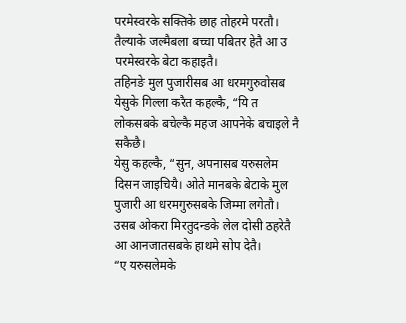परमेस्वरके सक्तिके छाह तोहरमे परतौ। तैल्याके जल्मैबला बच्चा पबितर हेतै आ उ परमेस्वरके बेटा कहाइतै।
तहिनङे मुल पुजारीसब आ धरमगुरुवोसब येसुके गिल्ला करैत कहल्कै, “यि त लोकसबके बचेल्कै महज आपनेके बचाइले नै सकैछै।
येसु कहल्कै, “सुन, अपनासब यरुसलेम दिसन जाइचियै। ओते मानबके बेटाके मुल पुजारी आ धरमगुरुसबके जिम्मा लगेतौ। उसब ओकरा मिरतुदन्डके लेल दोसी ठहरेतै आ आनजातसबके हाथमे सोप देतै।
“ए यरुसलेमके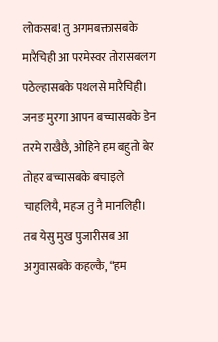लोकसब! तु अगमबक्तासबके मारैचिही आ परमेस्वर तोरासबलग पठेल्हासबके पथलसे मारैचिही। जनङ मुरगा आपन बच्चासबके डेन तरमे राखैछै, ओहिने हम बहुतो बेर तोहर बच्चासबके बचाइले चाहलियै, महज तु नै मानलिही।
तब येसु मुख पुजारीसब आ अगुवासबके कहल्कै, “हम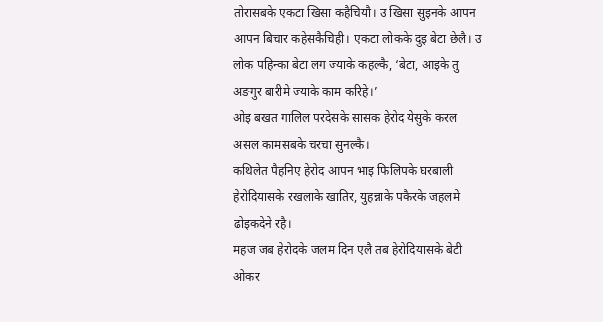तोरासबके एकटा खिसा कहैचियौ। उ खिसा सुइनके आपन आपन बिचार कहेसकैचिही। एकटा लोकके दुइ बेटा छेलै। उ लोक पहिन्का बेटा लग ज्याके कहल्कै, ‘बेटा, आइके तु अङगुर बारीमे ज्याके काम करिहे।’
ओइ बखत गालिल परदेसके सासक हेरोद येसुके करल असल कामसबके चरचा सुनल्कै।
कथिलेत पैहनिए हेरोद आपन भाइ फिलिपके घरबाली हेरोदियासके रखलाके खातिर, युहन्नाके पकैरके जहलमे ढोइकदेने रहै।
महज जब हेरोदके जलम दिन एलै तब हेरोदियासके बेटी ओकर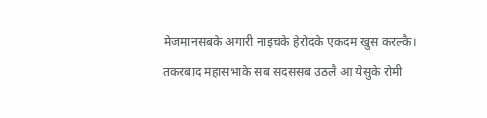मेजमानसबके अगारी नाइचके हेरोदके एकदम खुस करल्कै।
तकरबाद महासभाके सब सदससब उठलै आ येसुके रोमी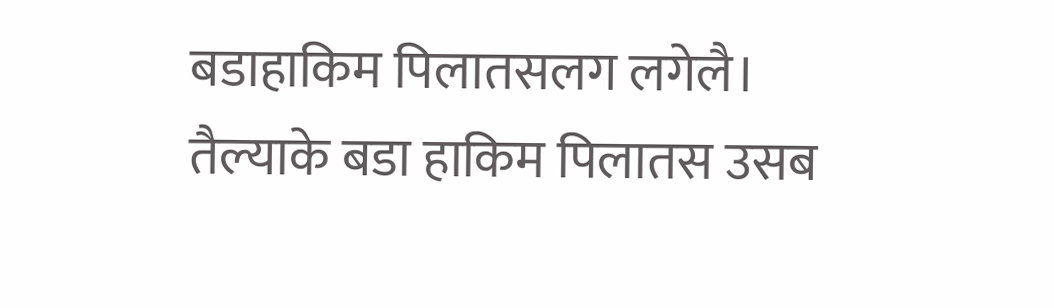बडाहाकिम पिलातसलग लगेलै।
तैल्याके बडा हाकिम पिलातस उसब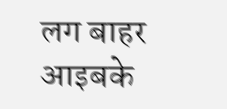लग बाहर आइबके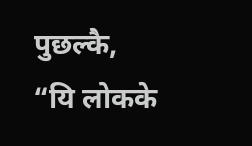पुछल्कै, “यि लोकके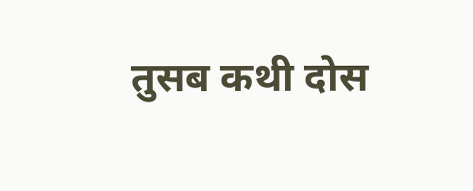तुसब कथी दोस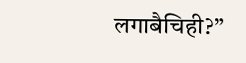लगाबैचिही?”